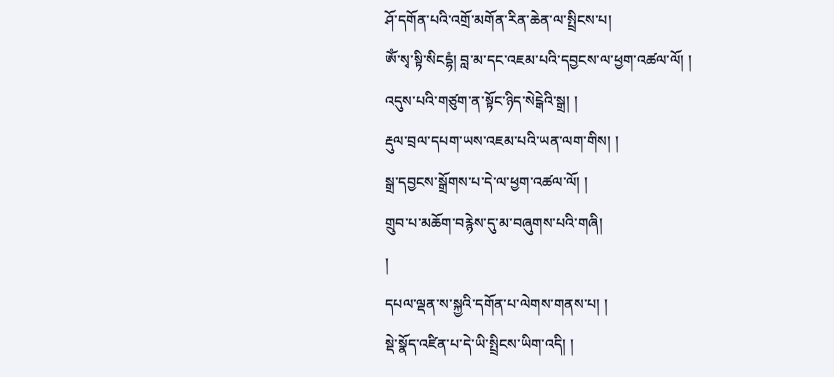ཤོ་དགོན་པའི་འགྲོ་མགོན་རིན་ཆེན་ལ་སྤྲིངས་པ།
ཨོཾ་སྭ་སྟི་སིངདྷཾ། བླ་མ་དང་འཇམ་པའི་དབྱངས་ལ་ཕྱག་འཚལ་ལོ། །
འདུས་པའི་གཙུག་ན་སྟོང་ཉིད་སེངྒེའི་སྒྲ། །
རྡུལ་བྲལ་དཔག་ཡས་འཇམ་པའི་ཡན་ལག་གིས། །
སྒྲ་དབྱངས་སྒྲོགས་པ་དེ་ལ་ཕྱག་འཚལ་ལོ། །
གྲུབ་པ་མཆོག་བརྙེས་དུ་མ་བཞུགས་པའི་གཞི།
།
དཔལ་ལྡན་ས་སྐྱའི་དགོན་པ་ལེགས་གནས་པ། །
སྡེ་སྣོད་འཛིན་པ་དེ་ཡི་སྤྲིངས་ཡིག་འདི། །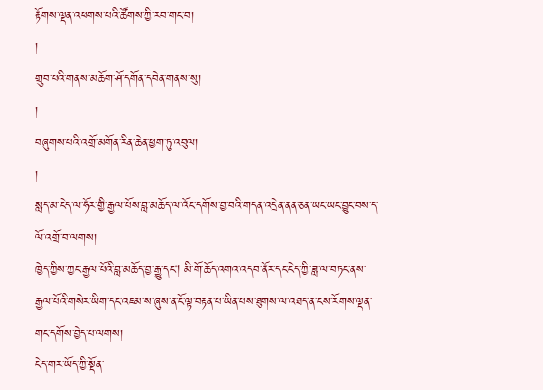རྟོགས་ལྡན་འཕགས་པའི་ཚོགས་ཀྱི་རབ་གང་བ།
།
གྲུབ་པའི་གནས་མཆོག་ཤོ་དགོན་དབེན་གནས་སུ།
།
བཞུགས་པའི་འགྲོ་མགོན་རིན་ཆེན་ཕྱག་ཏུ་འབུལ།
།
སླད་མ་ངེད་ལ་ཧོར་གྱི་རྒྱལ་པོས་བླ་མཆོད་ལ་འོང་དགོས་བྱ་བའི་གདན་འདྲེན་ནན་ཅན་ཡང་ཡང་བྱུང་བས་ད་ལོ་འགྲོ་བ་ལགས།
ཁྱེད་ཀྱིས་ཀྱང་རྒྱལ་པོའི་བླ་མཆོད་བྱ་རྒྱུ་དང། མི་གོ་ཆོད་འགའ་འདབ་ནོར་དང་ངེད་ཀྱི་ཟླ་ལ་བཏང་ནས་རྒྱལ་པོའི་གསེར་ཡིག་དང་འཇམ་ས་ཞུས་ན་ངོ་ལྟ་བརྟན་པ་ཡིན་པས་ཐུགས་ལ་འཐད་ན་ངས་རོགས་ལྡན་གང་དགོས་བྱེད་པ་ལགས།
ངེད་གར་ཡོད་ཀྱི་སྡོན་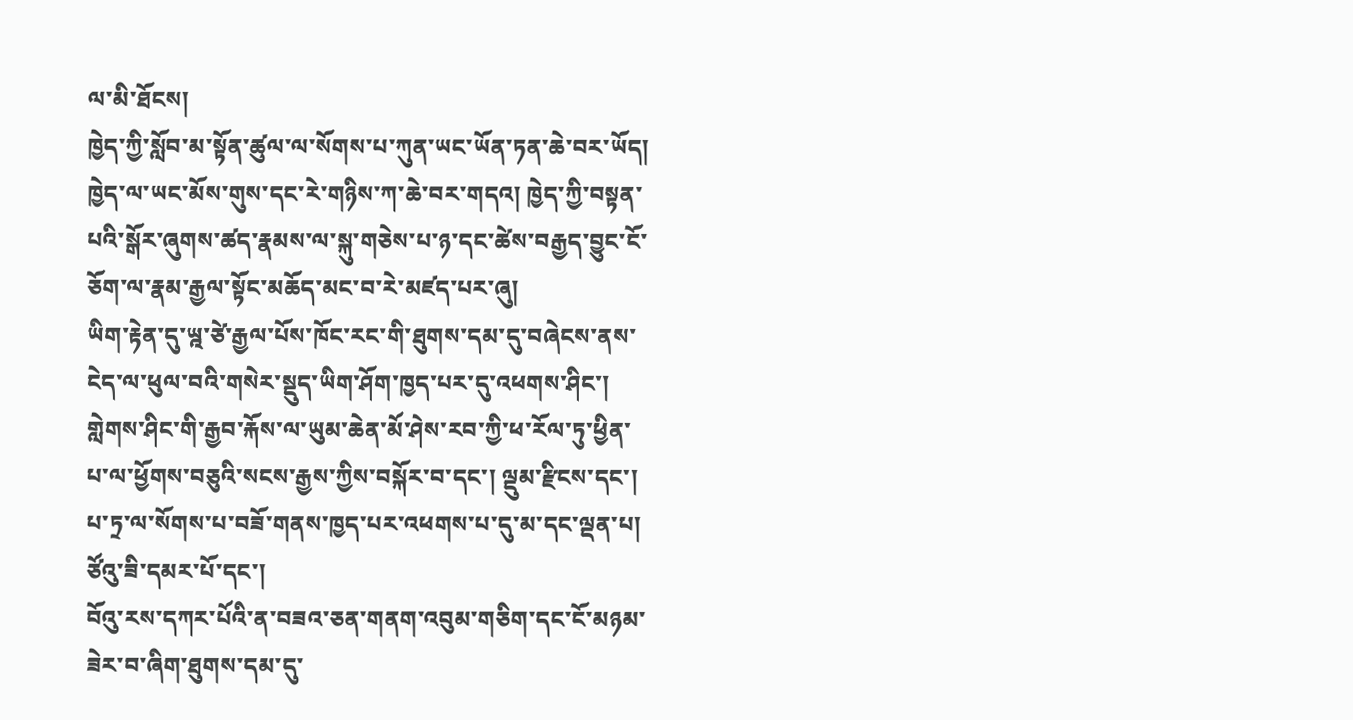ལ་མི་ཐོངས།
ཁྱེད་ཀྱི་སློབ་མ་སྟོན་ཚུལ་ལ་སོགས་པ་ཀུན་ཡང་ཡོན་ཏན་ཆེ་བར་ཡོད།
ཁྱེད་ལ་ཡང་མོས་གུས་དང་རེ་གཉིས་ཀ་ཆེ་བར་གདའ། ཁྱེད་ཀྱི་བསྟན་པའི་སྒོར་ཞུགས་ཚད་རྣམས་ལ་སྐུ་གཅེས་པ་ཉ་དང་ཚེས་བརྒྱད་བྱུང་ངོ་ཅོག་ལ་རྣམ་རྒྱལ་སྟོང་མཆོད་མང་བ་རེ་མཛད་པར་ཞུ།
ཡིག་རྟེན་དུ་ཡྰ་ཙེ་རྒྱལ་པོས་ཁོང་རང་གི་ཐུགས་དམ་དུ་བཞེངས་ནས་ངེད་ལ་ཕུལ་བའི་གསེར་སྡུད་ཡིག་ཤོག་ཁྱད་པར་དུ་འཕགས་ཤིང་།
གླེགས་ཤིང་གི་རྒྱབ་རྐོས་ལ་ཡུམ་ཆེན་མོ་ཤེས་རབ་ཀྱི་ཕ་རོལ་ཏུ་ཕྱིན་པ་ལ་ཕྱོགས་བཅུའི་སངས་རྒྱས་ཀྱིས་བསྐོར་བ་དང་། ལྡུམ་རྫིངས་དང་།
པ་ཏྲ་ལ་སོགས་པ་བཟོ་གནས་ཁྱད་པར་འཕགས་པ་དུ་མ་དང་ལྡན་པ། ཙོའུ་ཟི་དམར་པོ་དང་།
བོའུ་རས་དཀར་པོའི་ན་བཟའ་ཅན་གནག་འབུམ་གཅིག་དང་ངོ་མཉམ་ཟེར་བ་ཞིག་ཐུགས་དམ་དུ་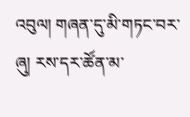འབུལ། གཞན་དུ་མི་གཏང་བར་ཞུ། རས་དར་ཚོན་མ་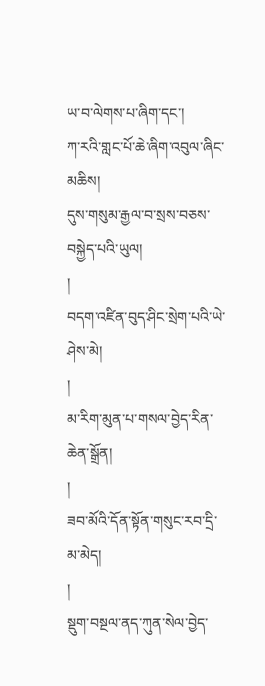ཡ་བ་ལེགས་པ་ཞིག་དང་།
ཀ་རའི་གླང་པོ་ཆེ་ཞིག་འབུལ་ཞིང་མཆིས།
དུས་གསུམ་རྒྱལ་བ་སྲས་བཅས་བསྐྱེད་པའི་ཡུལ།
།
བདག་འཛིན་བུད་ཤིང་སྲེག་པའི་ཡེ་ཤེས་མེ།
།
མ་རིག་མུན་པ་གསལ་བྱེད་རིན་ཆེན་སྒྲོན།
།
ཟབ་མོའི་དོན་སྟོན་གསུང་རབ་དྲི་མ་མེད།
།
སྡུག་བསྔལ་ནད་ཀུན་སེལ་བྱེད་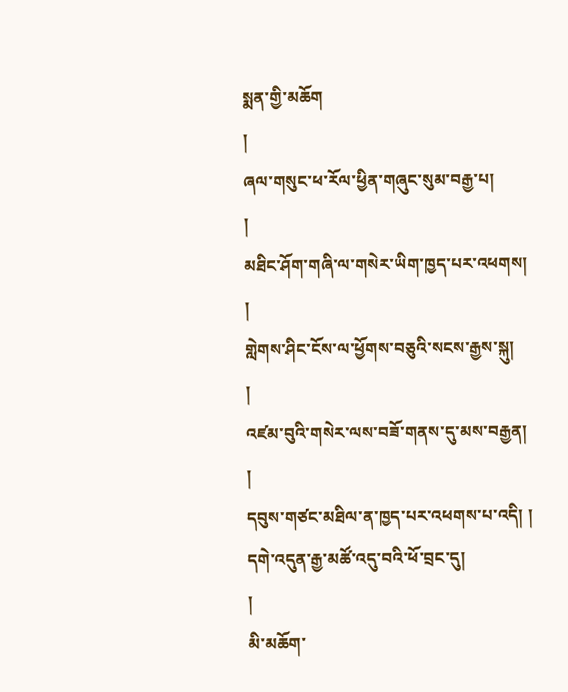སྨན་གྱི་མཆོག
།
ཞལ་གསུང་ཕ་རོལ་ཕྱིན་གཞུང་སུམ་བརྒྱ་པ།
།
མཐིང་ཤོག་གཞི་ལ་གསེར་ཡིག་ཁྱད་པར་འཕགས།
།
གླེགས་ཤིང་ངོས་ལ་ཕྱོགས་བཅུའི་སངས་རྒྱས་སྐུ།
།
འཛམ་བུའི་གསེར་ལས་བཟོ་གནས་དུ་མས་བརྒྱན།
།
དབུས་གཙང་མཐིལ་ན་ཁྱད་པར་འཕགས་པ་འདི། །
དགེ་འདུན་རྒྱ་མཚོ་འདུ་བའི་ཕོ་བྲང་དུ།
།
མི་མཆོག་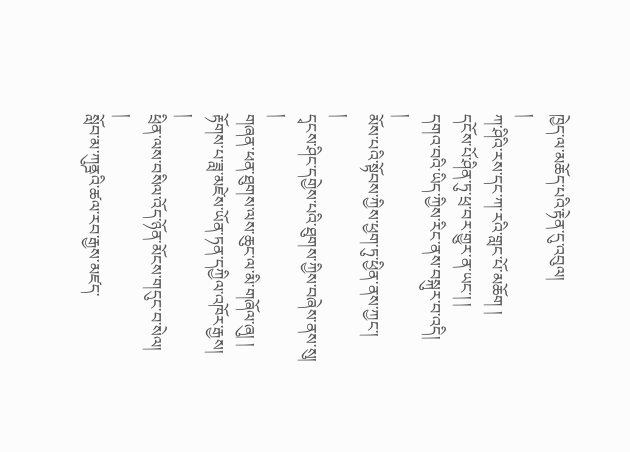ཁྱེད་ལ་མཆོད་པའི་རྟེན་དུ་འབུལ།
།
ཀ་ཤིའི་རས་དང་ཀ་རའི་གླང་པོ་མཆོག །
དངོས་པོ་ཤིན་ཏུ་ཕྲ་བར་གྱུར་ན་ཡང་། །
དགའ་བའི་ཡིད་ཀྱིས་རིང་ནས་བསྐུར་བ་འདི།
།
མོས་པའི་སྟོབས་ཀྱིས་ཕྱག་ཏུ་ཕྱིན་ནས་ཀྱང་།
།
དྭངས་ཤིང་དགྱེས་པའི་ཐུགས་ཀྱིས་བཞེས་ནས་སུ།
།
གཞན་ཕན་ཐུགས་ལས་ཆུང་ལ་མི་གཞོལ་ཞུ། །
རྟོགས་པ་ཟླ་མཛེས་ཡོན་ཏན་དཀྱིལ་འཁོར་རྒྱས།
།
ཕྲིན་ལས་བསིལ་འོད་ཉོན་མོངས་གདུང་བ་སེལ།
།
སློབ་མ་ཀུནྜའི་ཚལ་རབ་རྒྱས་མཛད་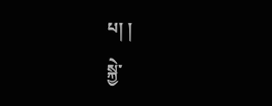པ། །
སྐྱེ་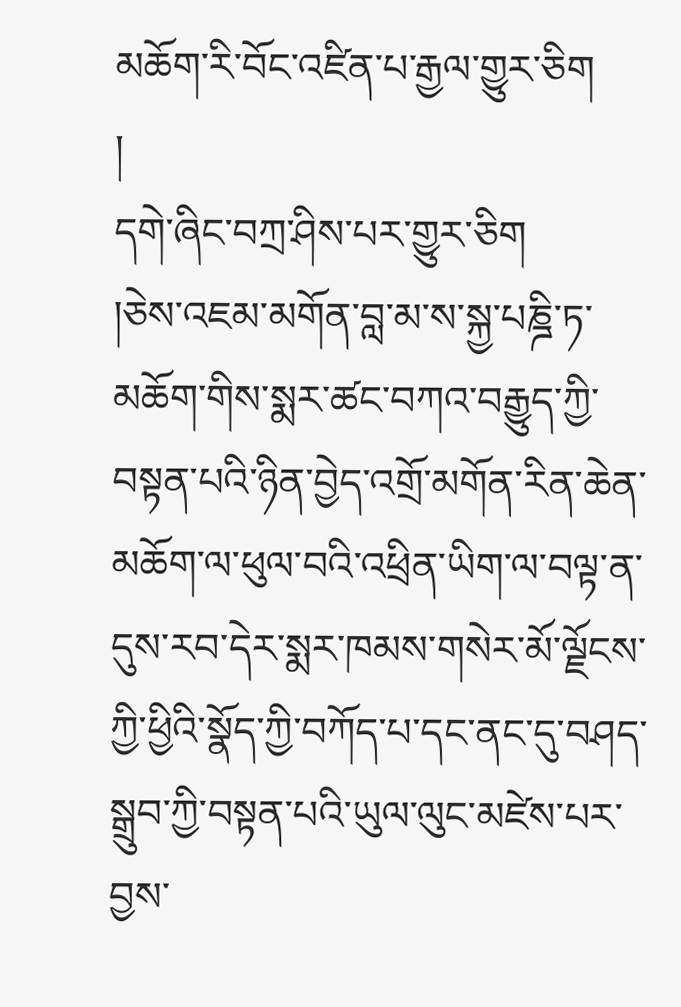མཆོག་རི་བོང་འཛིན་པ་རྒྱལ་གྱུར་ཅིག
།
དགེ་ཞིང་བཀྲ་ཤིས་པར་གྱུར་ཅིག
།ཅེས་འཇམ་མགོན་བླ་མ་ས་སྐྱ་པཎྜི་ཏ་མཆོག་གིས་སྨར་ཚང་བཀའ་བརྒྱུད་ཀྱི་བསྟན་པའི་ཉིན་བྱེད་འགྲོ་མགོན་རིན་ཆེན་མཆོག་ལ་ཕུལ་བའི་འཕྲིན་ཡིག་ལ་བལྟ་ན་དུས་རབ་དེར་སྨར་ཁམས་གསེར་མོ་ལྗོངས་ཀྱི་ཕྱིའི་སྣོད་ཀྱི་བཀོད་པ་དང་ནང་དུ་བཤད་སྒྲུབ་ཀྱི་བསྟན་པའི་ཡུལ་ལུང་མཛེས་པར་བྱས་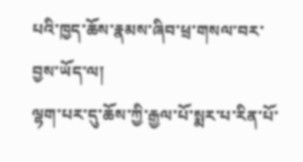པའི་ཁྱད་ཆོས་རྣམས་ཞིབ་ཕྲ་གསལ་བར་བྱས་ཡོད་ལ།
ལྷག་པར་དུ་ཆོས་ཀྱི་རྒྱལ་པོ་སྨར་པ་རིན་པོ་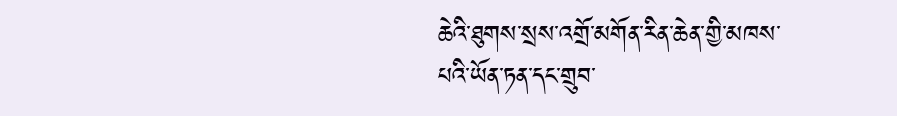ཆེའི་ཐུགས་སྲས་འགྲོ་མགོན་རིན་ཆེན་གྱི་མཁས་པའི་ཡོན་ཏན་དང་གྲུབ་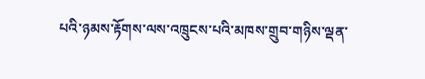པའི་ཉམས་རྟོགས་ལས་འཁྲུངས་པའི་མཁས་གྲུབ་གཉིས་ལྡན་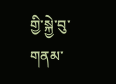གྱི་སྐྱེ་བུ་གནམ་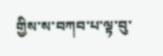གྱིས་ས་བཀབ་པ་ལྟ་བུ་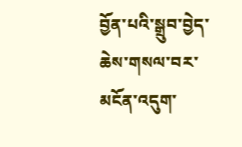བྱོན་པའི་སྒྲུབ་བྱེད་ཆེས་གསལ་བར་མངོན་འདུག་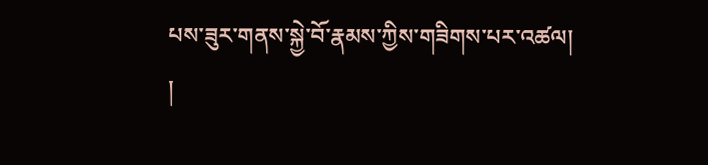པས་ཟུར་གནས་སྐྱེ་བོ་རྣམས་ཀྱིས་གཟིགས་པར་འཚལ།
།